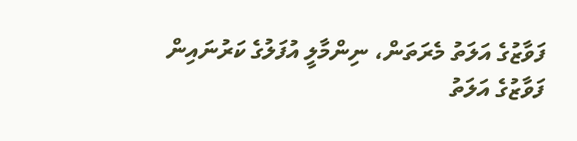ފަވާޒުގެ އަލަތު މެރަތަން، ނިންމާލީ އުފަލުގެ ކަރުނައިން
ފަވާޒުގެ އަލަތު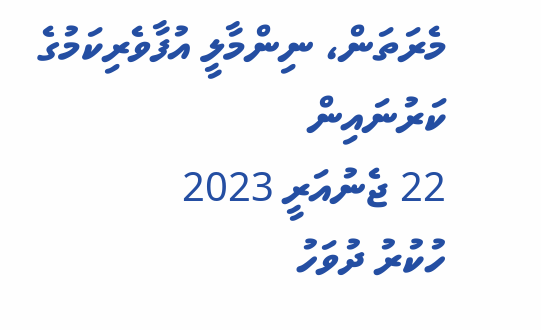މެރަތަން، ނިންމާލީ އުފާވެރިކަމުގެ ކަރުނައިން
22 ޖެނުއަރީ 2023
ހުކުރު ދުވަހު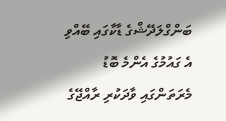ބަންގްލަދޭޝްގެ ޑާކާގައި ބޭއްވި އެ ގައުމުގެ އެންމެ ބޮޑު މެރަތަންގައި ވާދަކުރި ރާއްޖޭގެ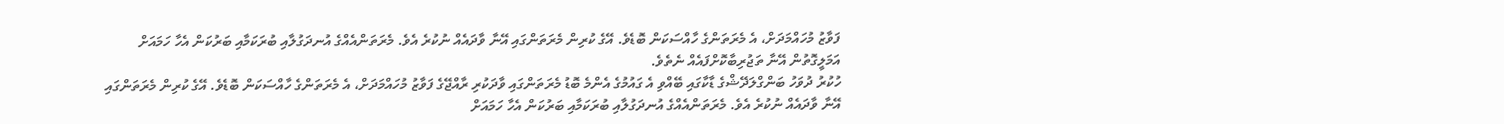ފަވާޒު މުހައްމަދަށް، އެ މެރަތަންގެ ހާއްސަކަން ބޮޑެވެ. އޭގެ ކުރިން މެރަތަންގައި އޭނާ ވާދައެއް ނުކުރެ އެވެ. މެރަތަންއެއްގެ އުނދަގުލާއި ބުރަކަމާއި ބަރުކަން އެހާ ހަމައަށް އަމަލީގޮތުން އޭނާ ތަޖުރިބާކޮށްފައެއް ނެތެވެ.
ހުކުރު ދުވަހު ބަންގްލަދޭޝްގެ ޑާކާގައި ބޭއްވި އެ ގައުމުގެ އެންމެ ބޮޑު މެރަތަންގައި ވާދަކުރި ރާއްޖޭގެ ފަވާޒު މުހައްމަދަށް، އެ މެރަތަންގެ ހާއްސަކަން ބޮޑެވެ. އޭގެ ކުރިން މެރަތަންގައި އޭނާ ވާދައެއް ނުކުރެ އެވެ. މެރަތަންއެއްގެ އުނދަގުލާއި ބުރަކަމާއި ބަރުކަން އެހާ ހަމައަށް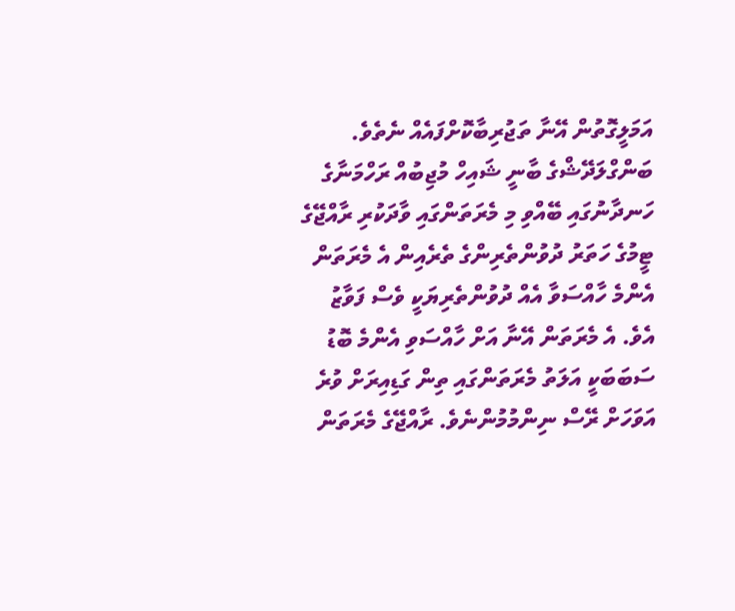އަމަލީގޮތުން އޭނާ ތަޖުރިބާކޮށްފައެއް ނެތެވެ.
ބަންގްލަދޭޝްގެ ބާނީ ޝައިހް މުޖިބުއް ރަހްމަނާގެ ހަނދާނުގައި ބޭއްވި މި މެރަތަންގައި ވާދަކުރި ރާއްޖޭގެ ޓީމުގެ ހަތަރު ދުވުންތެރިންގެ ތެރެއިން އެ މެރަތަން އެންމެ ހާއްސަވާ އެއް ދުވުންތެރިޔަކީ ވެސް ފަވާޒު އެވެ. އެ މެރަތަން އޭނާ އަށް ހާއްސަވި އެންމެ ބޮޑު ސަބަބަކީ އަލަތު މެރަތަންގައި ތިން ގަޑިއިރަށް ވުރެ އަވަހަށް ރޭސް ނިންމުމުންނެވެ. ރާއްޖޭގެ މެރަތަން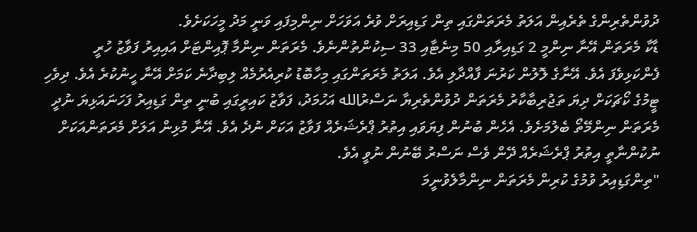ދުވުންތެރިންގެ ތެރެއިން އަލަތު މެރަތަންގައި ތިން ގަޑިއިރަށް ވުރެ އަވަހަށް ނިންމިފައި ވަނީ މަދު މީހަކަށެވެ.
ޑާކާ މެރަތަން އޭނާ ނިންމީ 2 ގަޑިއިރާއި 50 މިނެޓާއި 33 ސިކުންތުންނެވެ. މެރަތަން ނިންމާ ޕޮއިންޓަށް އައިއިރު ފަވާޒު ހުރީ ފެންކަޅިވެފަ އެވެ. އޭނާގެ ލޮލުން ކަރުނަ ފާއްދާލި އެވެ. އަލަތު މެރަތަންގައި މިހާބޮޑު ކުރިއެރުމެއް ލިބިދާނެ ކަމަށް އޭނާ ހީނުކުރެ އެވެ. ދިވެހި ޓީމުގެ ކޯޗަކަށް ދިޔަ ތަޖުރިބާކާރު މެރަތަން ދުވުންތެރިޔާ ނަސްރުالله އަހުމަދު، ފަވާޒު ކައިރީގައި ބުނީ ތިން ގަޑިއިރު ފަހަނައަޅިޔަ ނުދީ މެރަތަން ނިންމޭތޯ ބެލުމަށެވެ. އެހެން ބުނުން ފިޔަވައި އިތުރު ޕްރެޝަރެއް ފަވާޒު އަކަށް ނުދެ އެވެ. އޭނާ މުޅިން އަލަށް މެރަތަންއަކަށް ނުކުންނާތީ އިތުރު ޕްރެޝަރެއް ދޭން ވެސް ނަސްރު ބޭނުން ނުވީ އެވެ.
"ތިންގަޑިއިރު ވުމުގެ ކުރިން މެރަތަން ނިންމާލެވުނީމަ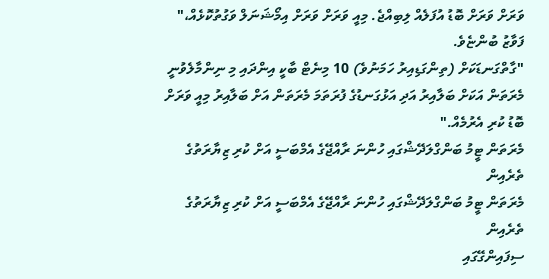ވަރަށް ވަރަށް ބޮޑު އުފަލެއް ލިބިއްޖެ. މިއީ ވަރަށް ވަރަށް އިމޯޝަނަލް ވަގުތުކޮޅެއް،" ފަވާޒު ބުންޏެވެ.
"ގާތްގަނޑަކަށް (ތިންގަޑިއިރު ހަމަނުވެ) 10 މިނެޓް ބާކީ އިންދައި މި ނިންމާލެވުނީ މެރަތަން އަކަށް ބަލާއިރު އަދި އަޅުގަނޑުގެ ފުރަތަމަ މެރަތަން އަށް ބަލާއިރު މިއީ ވަރަށް ބޮޑު ކުރި އެރުމެއް."
މެރަތަން ޓީމު ބަންގްލަދޭޝްގައި ހުންނަ ރާއްޖޭގެ އެމްބަސީ އަށް ކުރި ޒިޔާރަތުގެ ތެރެއިން
މެރަތަން ޓީމު ބަންގްލަދޭޝްގައި ހުންނަ ރާއްޖޭގެ އެމްބަސީ އަށް ކުރި ޒިޔާރަތުގެ ތެރެއިން
ސިފައިންގޭގައި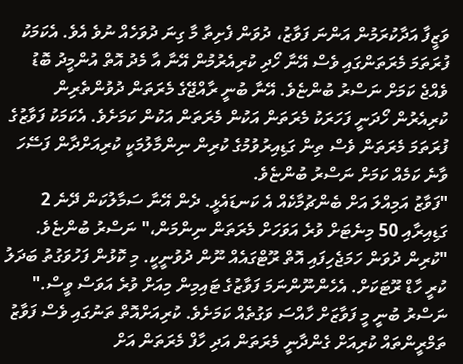ވަޒީފާ އަދާކުރަމުން އަންނަ ފަވާޒު، ދުވަން ފެށިތާ މާ ގިނަ ދުވަހެއް ނުވެ އެވެ. އެކަމަކު ފުރަތަމަ މެރަތަންގައި ވެސް އޭނާ ހޯދި ކުރިއެރުމުން އޭނާ އާ މެދު އޮތް އުންމީދު ބޮޑު ވެއްޖެ ކަމަށް ނަސްރު ބުންޏެވެ. އޭނާ ބުނީ ރާއްޖޭގެ މެރަތަން ދުވުންތެރިން ކުރިއެރުން ހޯދަނީ ފަހަރަކު މެރަތަން އަކުން މެރަތަން އަކުން ކަމަށެވެ. އެކަމަކު ފަވާޒުގެ ފުރަތަމަ މެރަތަން ވެސް ތިން ގަޑިއިރުވުމުގެ ކުރިން ނިންމާލުމަކީ ކުރިއަށްދާން ފަސޭހަ ވާނެ ކަމެއް ކަމަށް ނަސްރު ބުންޏެވެ.
"ފަވާޒު އަމިއްލަ އަށް ބެންޗުމާކެއް އެ ކަނޑައެޅީ. ދެން އޭނާ ސަމާލުކަން ދޭނެ 2 ގަޑިއިރާއި 50 މިނެޓަށް ވުރެ އަވަހަށް މެރަތަން ނިންމަން،" ނަސްރު ބުންޏެވެ.
"ކުރިން ދުވަން ހަމަޖެހިފައި އޮތް ރޫޓްގައެއް ނޫން ދުވުނީކީ. މި ކޮޅުން ފަހުވަގުތު ބަދަލު ކުރީ ހާޑް ރޫޓަކަށް. އެހެންނޫންނަމަ ފަވާޒުގެ ޓައިމިން މިއަށް ވުރެ އަވަސް ވީސް."
ނަސްރު ބުނީ މީ ފަވާޒަށް ހާއްސަ ވަގުތެއް ކަމަށެވެ. ކުރިއަށްއޮތް ތަނުގައި ވެސް ފަވާޒު ތަމްރީންތައް ކުރިއަށް ގެންދާނީ މެރަތަން އަދި ހާފް މެރަތަން އަށް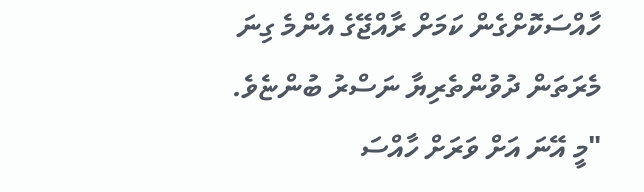ހާއްސަކޮށްގެން ކަމަށް ރާއްޖޭގެ އެންމެ ގިނަ މެރަތަން ދުވުންތެރިޔާ ނަސްރު ބުންޏެވެ.
"މީ އޭނަ އަށް ވަރަށް ހާއްސަ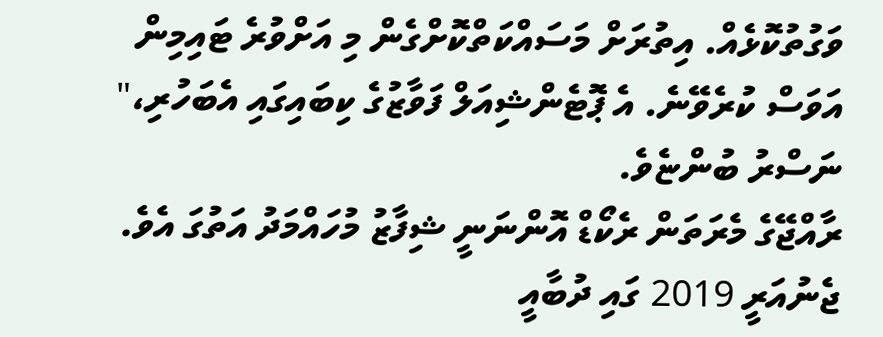ވަގުތުކޮޅެއް. އިތުރަށް މަސައްކަތްކޮށްގެން މި އަށްވުރެ ޓައިމިން އަވަސް ކުރެވޭނެ. އެ ޕޮޓެންޝިއަލް ފަވާޒުގެ ކިބައިގައި އެބަހުރި،" ނަސްރު ބުންޏެވެ.
ރާއްޖޭގެ މެރަތަން ރެކޯޑް އޮންނަނީ ޝިފާޒު މުހައްމަދު އަތުގަ އެވެ. ޖެނުއަރީ 2019 ގައި ދުބާއީ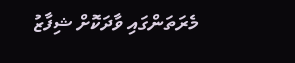މެރަތަންގައި ވާދަކޮށް ޝިފާޒު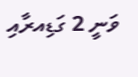ވަނީ 2 ގަޑިއރާއި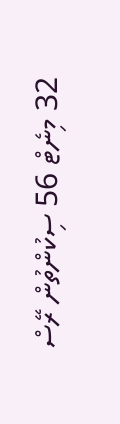32 މިނެޓް 56 ސިކުންތުން ރޭސް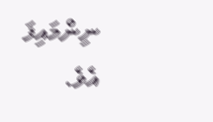ނިންމައިފަ އެވެ.